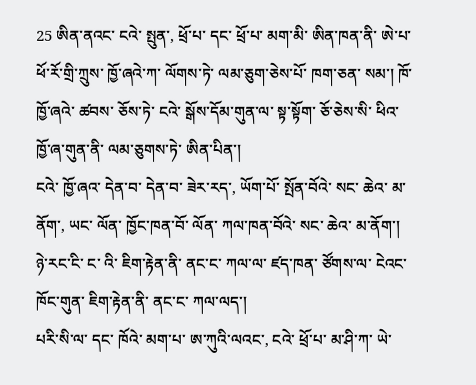25 ཨིན་ནའང་ ངའེ་ སྤུན་, ཕྲོ་པ་ དང་ ཕྲོ་པ་ མག་མི་ ཨིན་ཁན་ནི་ ཨེ་པ་ཕོ་རོ་གྲི་ཀྲུས་ ཁྱོ་ཞའེ་ཀ་ ལོགས་ཏེ་ ལམ་ཅུག་ཅེས་པོ་ ཁག་ཅན་ སམ་། ཁོ་ ཁྱོ་ཞའེ་ ཚབས་ ཅོས་ཏེ་ ངའེ་ སྒོས་དོམ་གུན་ལ་ སྟ་སྟོག་ ཅོ་ཅེས་སི་ ཕིའ་ ཁྱོ་ཞ་གུན་ནི་ ལམ་ཅུགས་ཏེ་ ཨིན་པིན་།
ངའེ་ ཁྱོ་ཞའ་ དེན་བ་ དེན་བ་ ཟེར་རད་, ཡོག་པོ་ སྤོན་བོའེ་ སང་ ཆེའ་ མ་ནོག་, ཡང་ ལོན་ ཁྱོང་ཁན་བོ་ ལོན་ ཀལ་ཁན་བོའེ་ སང་ ཆེའ་ མ་ནོག་།
ཉེ་རང་ངི་ ང་ འི་ ཇིག་རྟེན་ནི་ ནང་ང་ ཀལ་ལ་ ཛད་ཁན་ ཙོགས་ལ་ ངེའང་ ཁོང་གུན་ ཇིག་རྟེན་ནི་ ནང་ང་ ཀལ་ལད་།
པརི་སི་ལ་ དང་ ཁོའེ་ མག་པ་ ཨ་ཀུའི་ལའང་, ངའེ་ ཕྲོ་པ་ མ་ཤི་ཀ་ ཡེ་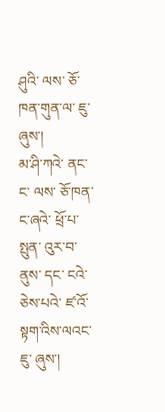ཤུའི་ ལས་ ཅོ་ཁན་གུན་ལ་ ཇུ་ ཞུས་།
མ་ཤི་ཀའེ་ ནང་ང་ ལས་ ཅོ་ཁན་ ང་ཞའེ་ ཕྲོ་པ་ སྤུན་ འུར་བ་ནུས་ དང་ ངའེ་ ཅེས་པའེ་ ཛ་འོ་ སྟག་འིས་ལའང་ ཇུ་ ཞུས་།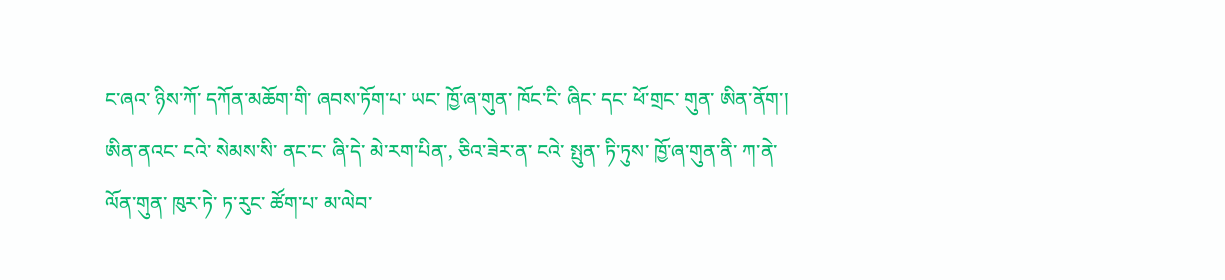ང་ཞའ་ ཉིས་ཀོ་ དཀོན་མཆོག་གི་ ཞབས་ཏོག་པ་ ཡང་ ཁྱོ་ཞ་གུན་ ཁོང་ངི་ ཞིང་ དང་ ཕོ་གྲང་ གུན་ ཨིན་ནོག་།
ཨིན་ནའང་ ངའེ་ སེམས་སི་ ནང་ང་ ཞི་དེ་ མེ་རག་པིན་, ཅིའ་ཟེར་ན་ ངའེ་ སྤུན་ ཏི་ཏུས་ ཁྱོ་ཞ་གུན་ནི་ ཀ་ནེ་ ལོན་གུན་ ཁུར་ཏེ་ ཏ་རུང་ ཚོག་པ་ མ་ལེབ་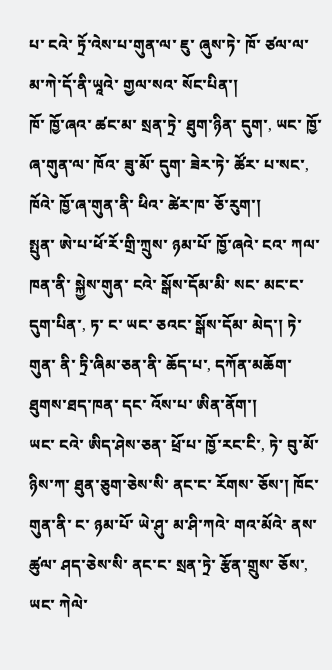པ་ ངའེ་ ཏྲོ་འེས་པ་གུན་ལ་ ཇུ་ ཞུས་ཏེ་ ཁོ་ ཙལ་ལ་ མ་ཀེ་དོ་ནི་ཡཱའེ་ གྱལ་སའ་ སོང་པིན་།
ཁོ་ ཁྱོ་ཞའ་ ཚང་མ་ སྲན་ཏྲེ་ ཐུག་ཉིན་ དུག་, ཡང་ ཁྱོ་ཞ་གུན་ལ་ ཁོའ་ ཟུ་མོ་ དུག་ ཟེར་ཏེ་ ཚོར་ པ་སང་, ཁོའེ་ ཁྱོ་ཞ་གུན་ནི་ ཕིའ་ ཚེར་ཁ་ ཅོ་རུག་།
སྤུན་ ཨེ་པ་ཕོ་རོ་གྲི་ཀྲུས་ ཉམ་པོ་ ཁྱོ་ཞའེ་ ངའ་ ཀལ་ཁན་ནི་ སྐྱེས་གུན་ ངའེ་ སྒོས་དོམ་མི་ སང་ མང་ང་ དུག་པིན་, ཏ་ ང་ ཡང་ ཅའང་ སྒོས་དོམ་ མེད་། ཏེ་གུན་ ནི་ ཏྲི་ཞིམ་ཅན་ནི་ ཆོད་པ་, དཀོན་མཆོག་ ཐུགས་ཐད་ཁན་ དང་ འོས་པ་ ཨིན་ནོག་།
ཡང་ ངའེ་ ཨིད་ཤེས་ཅན་ ཕྲོ་པ་ ཁྱོ་རང་ངི་, ཏེ་ བུ་མོ་ ཉིས་ཀ་ ཐུན་ཅུག་ཅེས་སི་ ནང་ང་ རོགས་ ཅོས་། ཁོང་གུན་ནི་ ང་ ཉམ་པོ་ ཡེ་ཤུ་ མ་ཤི་ཀའེ་ གའ་མོའེ་ ནས་ཚུལ་ ཤད་ཅེས་སི་ ནང་ང་ སྲན་ཏྲེ་ རྩོན་གྲུས་ ཅོས་, ཡང་ ཀེལེ་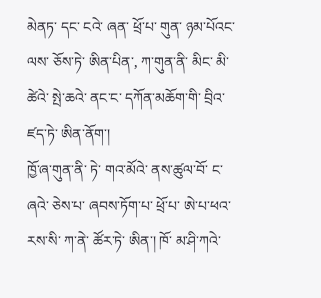མེནཏ་ དང་ ངའེ་ ཞན་ ཕྲོ་པ་ གུན་ ཉམ་པོའང་ ལས་ ཅོས་ཏེ་ ཨིན་པིན་, ཀ་གུན་ནི་ མིང་ མི་ཚེའེ་ སྤེ་ཆའེ་ ནང་ང་ དཀོན་མཆོག་གི་ བྲིའ་ ཛད་ཏེ་ ཨིན་ནོག་།
ཁྱོ་ཞ་གུན་ནི་ ཏེ་ གའ་མོའེ་ ནས་ཚུལ་བོ་ ང་ཞའེ་ ཅེས་པ་ ཞབས་ཏོག་པ་ ཕྲོ་པ་ ཨེ་པ་ཕའ་རས་སི་ ཀ་ནེ་ ཚོར་ཏེ་ ཨིན་། ཁོ་ མ་ཤི་ཀའེ་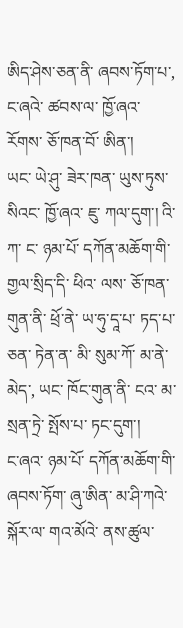ཨིད་ཤེས་ཅན་ནི་ ཞབས་ཏོག་པ་, ང་ཞའེ་ ཚབས་ལ་ ཁྱོ་ཞའ་ རོགས་ ཅོ་ཁན་བོ་ ཨིན་།
ཡང་ ཡེ་ཤུ་ ཟེར་ཁན་ ཡུས་ཏུས་སིའང་ ཁྱོ་ཞའ་ ཇུ་ ཀལ་དུག་། འི་ཀ་ ང་ ཉམ་པོ་ དཀོན་མཆོག་གི་ གྱལ་སྲིད་དི་ ཕིའ་ ལས་ ཅོ་ཁན་གུན་ནི་ ཕྲོ་ནེ་ ཡ་ཧུ་དཱ་པ་ ཏད་པ་ཅན་ ཏེན་ན་ མི་ སུམ་ཀོ་ མ་ནེ་ མེད་, ཡང་ ཁོང་གུན་ནི་ ངའ་ མ་སྲན་ཏྲེ་ སྤོས་པ་ ཏང་དུག་།
ང་ཞའ་ ཉམ་པོ་ དཀོན་མཆོག་གི་ ཞབས་ཏོག་ ཞུ་ཨིན་ མ་ཤི་ཀའེ་ སྐོར་ལ་ གའ་མོའེ་ ནས་ཚུལ་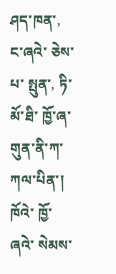ཤད་ཁན་, ང་ཞའེ་ ཅེས་པ་ སྤུན་, ཏི་མོ་ཐི་ ཁྱོ་ཞ་གུན་ནི་ཀ་ ཀལ་པིན་། ཁོའེ་ ཁྱོ་ཞའེ་ སེམས་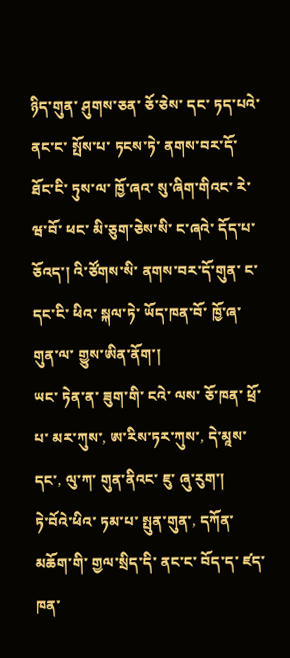ཉིད་གུན་ ཤུགས་ཅན་ ཅོ་ཅེས་ དང་ ཏད་པའེ་ ནང་ང་ སྤོས་པ་ ཏངས་ཏེ་ ནགས་བར་དོ་ ཐོང་ངི་ ཏུས་ལ་ ཁྱོ་ཞའ་ སུ་ཞིག་གིའང་ རེ་ཝ་བོ་ ཕང་ མི་ཅུག་ཅེས་སི་ ང་ཞའེ་ དོད་པ་ ཅོའད་། འི་ཙོགས་སི་ ནགས་བར་དོ་གུན་ ང་དང་ངི་ ཕིའ་ སྐལ་ཏེ་ ཡོད་ཁན་བོ་ ཁྱོ་ཞ་གུན་ལ་ གྱུས་ཨིན་ནོག་།
ཡང་ ཏེན་ན་ ཟུག་གི་ ངའེ་ ལས་ ཅོ་ཁན་ ཕྲོ་པ་ མར་ཀུས་, ཨ་རིས་ཏར་ཀུས་, དེ་མཱས་ དང་, ལུ་ཀ་ གུན་ནིའང་ ཇུ་ ཞུ་རུག་།
ཏེ་བོའེ་ཕིའ་ ཏམ་པ་ སྤུན་གུན་, དཀོན་མཆོག་གི་ གྱལ་སྲིད་དི་ ནང་ང་ བོད་ད་ ཛད་ཁན་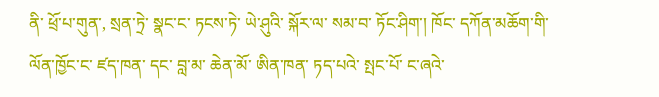ནི་ ཕྲོ་པ་གུན་, སྲན་ཏྲེ་ སྣང་ང་ ཏངས་ཏེ་ ཡེ་ཤུའི་ སྐོར་ལ་ སམ་བ་ ཏོང་ཤིག་། ཁོང་ དཀོན་མཆོག་གི་ ལོན་ཁྱོང་ང་ ཛད་ཁན་ དང་ བླ་མ་ ཆེན་མོ་ ཨིན་ཁན་ ཏད་པའེ་ སྤང་པོ་ ང་ཞའེ་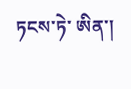ཏངས་ཏེ་ ཨིན་།